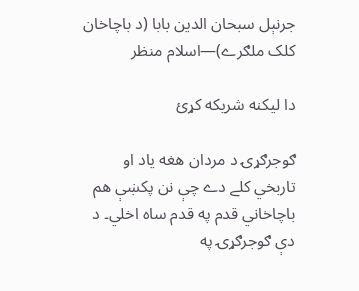جرنېل سبحان الدین بابا (د باچاخان کلک ملګرے)—اسلام منظر

دا ليکنه شريکه کړئ

ګوجرګړۍ د مردان هغه یاد او تاربخي کلے دے چې نن پکښې هم باچاخاني قدم په قدم ساه اخلي۔ د دې ګوجرګړۍ په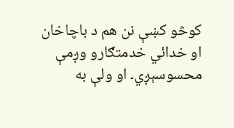کوڅو کښې نن هم د باچاخان او خدائي خدمتګارو وږمې محسوسېږي۔ او ولې به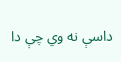داسې نه وي چې دا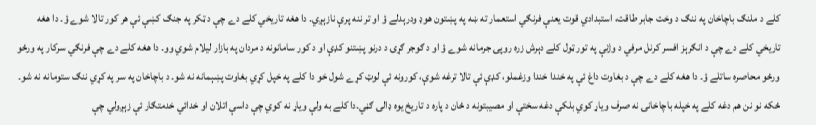کلے د ملنګ باچاخان په ننګ د وخت جابر طاقت، استبدادي قوت یعنې فرنګي استعمار ته ښه په پښتون هوډ ودرېدلے ؤ او تر ننه پرې نازېږي۔ دا هغه تاریخي کلے دے چې د ټکر په جنګ کښې ئې هر کور تالا شوے ؤ۔ دا هغه تاریخي کلے دے چې د انګرېز افسر کرنل مرفي د وژنې په تور ټول کلے دېرش زره روپۍ جرمانه شوے ؤ او د ګوجر ګړۍ د درنو پښتنو کډې او د کور سامانونه د مردان په بازار لیلام شوي وو۔ دا هغه کلے دے چې فرنګي سرکار په ورځو ورځو محاصره ساتلے ؤ۔ دا هغه کلے دے چې د بغاوت داغ ئې په خندا خندا وزغملو، کډې ئې تالا ترغه شوې، کورونه ئې لوټ کړے شول خو دا کلے په خپل کړي بغاوت پښېمانه نه شو۔ د باچاخان په سر په کړي ننګ ستومانه نه شو۔ ځکه نو نن هم دغه کلے په خپله باچاخانۍ نه صرف ویاړ کوي بلکې دغه سختې او مصیبتونه د ځان د پاره د تاریخ یوه ډالۍ ګڼي۔دا کلے به ولې ویاړ نه کوي چې داسې اتلان او خدائي خدمتګار ئې زېږولي چې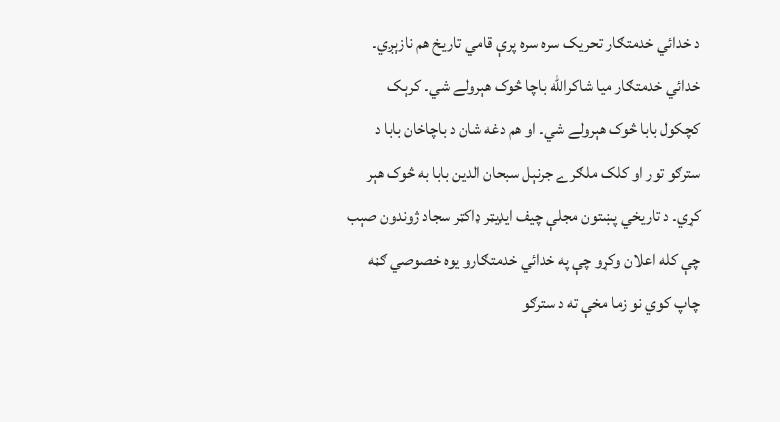د خدائي خدمتګار تحریک سره سره پرې قامي تاریخ هم نازېږي۔ خدائي خدمتګار میا شاکرالله باچا څوک هېرولے شي۔ کرېک کچکول بابا څوک هېرولے شي۔ او هم دغه شان د باچاخان بابا د سترګو تور او کلک ملګرے جرنېل سبحان الدین بابا به څوک هېر کړي۔ د تاریخي پښتون مجلې چیف ایډیټر ډاکټر سجاد ژوندون صېب چې کله اعلان وکړو چې په خدائي خدمتګارو یوه خصوصي ګڼه چاپ کوي نو زما مخې ته د سترګو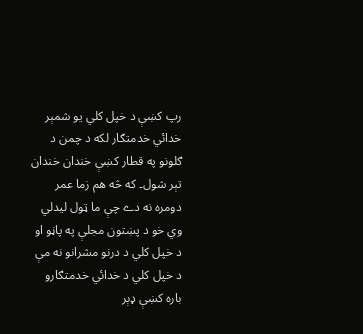رپ کښې د خپل کلي یو شمېر خدائي خدمتګار لکه د چمن د ګلونو په قطار کښې خندان خندان تېر شول۔ که څه هم زما عمر دومره نه دے چې ما ټول لیدلي وي خو د پښتون مجلې په پاڼو او د خپل کلي د درنو مشرانو نه مې د خپل کلي د خدائي خدمتګارو باره کښې ډېر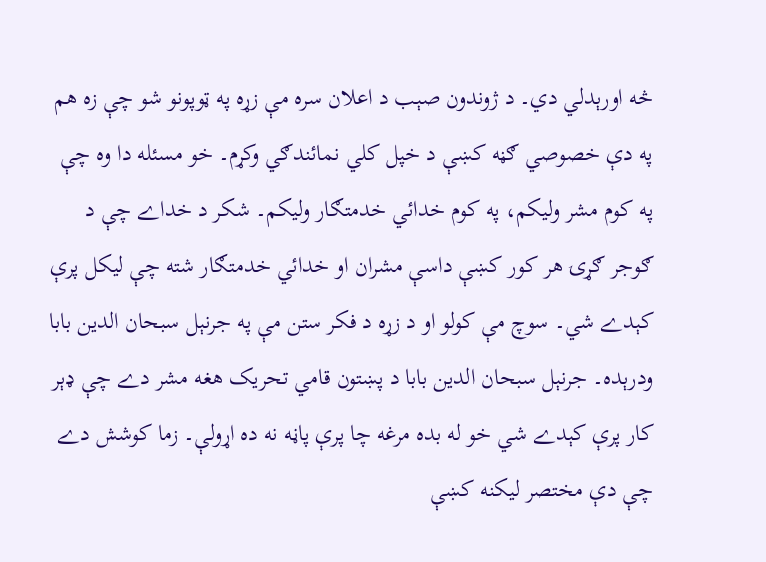څه اورېدلي دي۔ د ژوندون صېب د اعلان سره مې زړه په ټوپونو شو چې زه هم په دې خصوصي ګڼه کښې د خپل کلي نمائندګي وکړم۔ خو مسئله دا وه چې په کوم مشر ولیکم، په کوم خدائي خدمتګار ولیکم۔ شکر د خداے چې د ګوجر ګړۍ هر کور کښې داسې مشران او خدائي خدمتګار شته چې لیکل پرې کېدے شي۔ سوچ مې کولو او د زړه د فکر ستن مې په جرنېل سبحان الدین بابا ودرېده۔ جرنېل سبحان الدین بابا د پښتون قامي تحریک هغه مشر دے چې ډېر کار پرې کېدے شي خو له بده مرغه چا پرې پاڼه نه ده اړولې۔ زما کوشش دے چې دې مختصر لیکنه کښې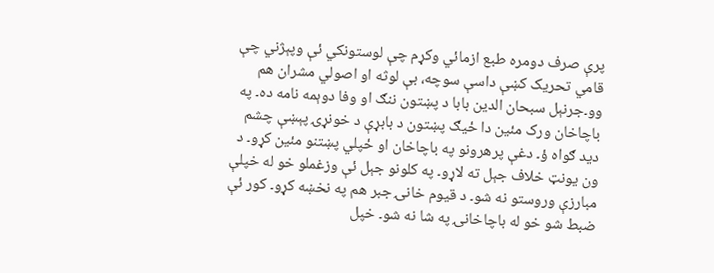پرې صرف دومره طبع ازمائي وکړم چې لوستونکي ئې وپېژني چې قامي تحریک کښې داسې سوچه، بې لوثه او اصولي مشران هم وو۔جرنېل سبحان الدین بابا د پښتون ننګ او وفا دوېمه نامه ده۔ په باچاخان ورک مئین دا ځیګ پښتون د بابړې د خونړۍ پېښې چشم دید ګواه ؤ۔ دغې پرهرونو په باچاخان او ځپلي پښتنو مئین کړو۔ د ون یونټ خلاف جېل ته لاړو۔ په کلونو جېل ئې وزغملو خو له خپلې مبارزې وروستو نه شو۔ د قیوم خانۍ جبر هم په نخښه کړو۔ کور ئې ضبط شو خو له باچاخانۍ په شا نه شو۔ خپل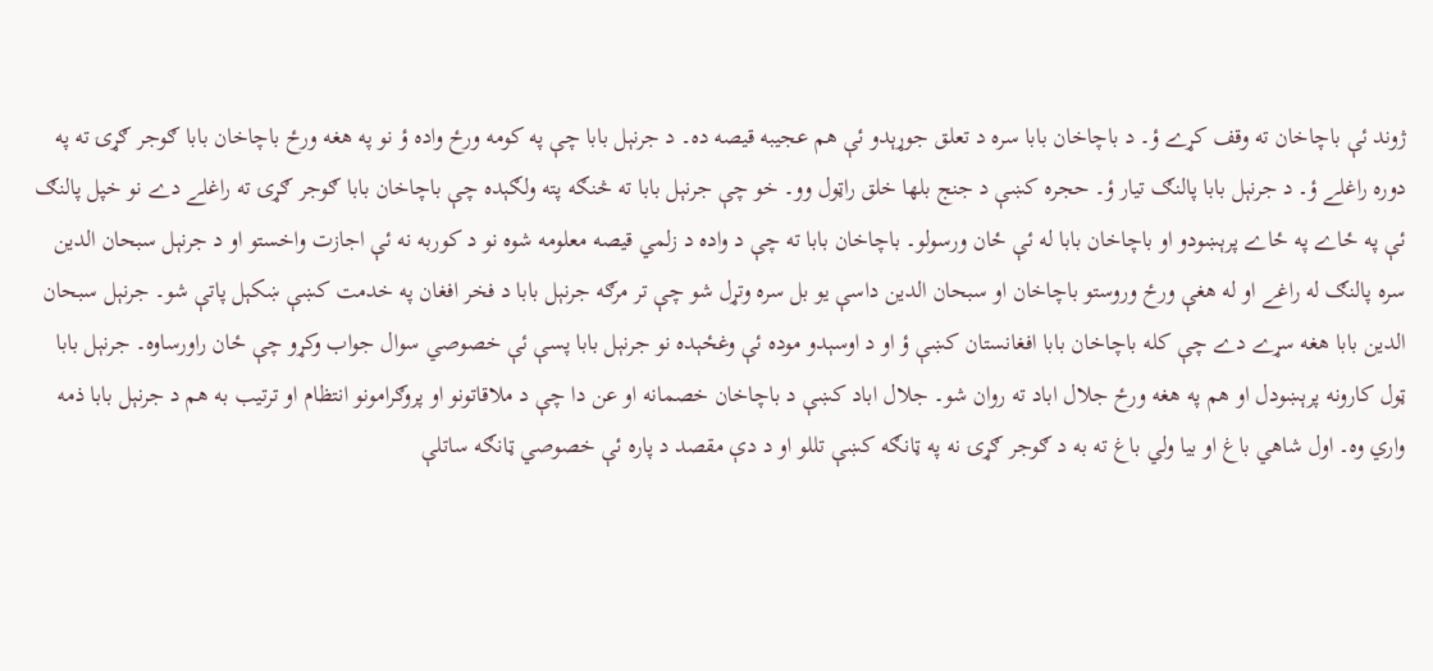ژوند ئې باچاخان ته وقف کړے ؤ۔ د باچاخان بابا سره د تعلق جوړېدو ئې هم عجیبه قیصه ده۔ د جرنېل بابا چې په کومه ورځ واده ؤ نو په هغه ورځ باچاخان بابا ګوجر ګړۍ ته په دوره راغلے ؤ۔ د جرنېل بابا پالنګ تیار ؤ۔ حجره کښې د جنج بلها خلق راټول وو۔ خو چې جرنېل بابا ته څنګه پته ولګېده چې باچاخان بابا ګوجر ګړۍ ته راغلے دے نو خپل پالنګ ئې په ځاے په ځاے پرېښودو او باچاخان بابا له ئې ځان ورسولو۔ باچاخان بابا ته چې د واده د زلمي قیصه معلومه شوه نو د کوربه نه ئې اجازت واخستو او د جرنېل سبحان الدین سره پالنګ له راغے او له هغې ورځ وروستو باچاخان او سبحان الدین داسې یو بل سره وتړل شو چې تر مرګه جرنېل بابا د فخر افغان په خدمت کښې ښکېل پاتې شو۔ جرنېل سبحان الدین بابا هغه سړے دے چې کله باچاخان بابا افغانستان کښې ؤ او د اوسېدو موده ئې وغځېده نو جرنېل بابا پسې ئې خصوصي سوال جواب وکړو چې ځان راورساوه۔ جرنېل بابا ټول کارونه پرېښودل او هم په هغه ورځ جلال اباد ته روان شو۔ جلال اباد کښې د باچاخان خصمانه او عن دا چې د ملاقاتونو او پروګرامونو انتظام او ترتیب به هم د جرنېل بابا ذمه واري وه۔ اول شاهي باغ او بیا ولي باغ ته به د ګوجر ګړۍ نه په ټانګه کښې تللو او د دې مقصد د پاره ئې خصوصي ټانګه ساتلې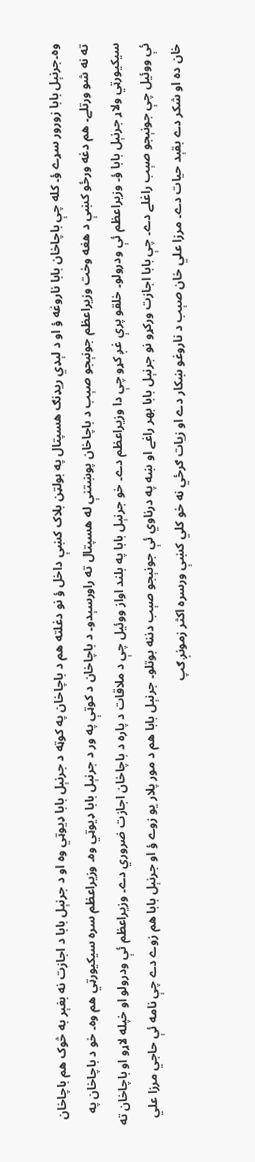وه۔جرنېل بابا زورور سړے ؤ۔ کله چې باچاخان بابا ناروغه ؤ او د لېډي ریډنګ هسپتال په بولټن بلاک کښې داخل ؤ نو دغلته هم د باچاخان په کوټه د جرنېل بابا ډيوټي وه او د جرنېل بابا د اجازت نه بغېر به څوک هم باچاخان ته نه شو ورتلے۔ هم دغه ورځو کښې د هغه وخت وزیراعظم جونېجو صېب د باچاخان پوښتنې له هسپتال ته راورسېدو۔ د باچاخان د کوټې په ور د جرنېل بابا ډيوټي وه۔ وزیراعظم سره سیکیورټي هم وه۔ خو د باچاخان په سیکیورټي ولاړ جرنېل بابا ؤ۔ وزیراعظم ئې ودرولو۔ خلقو پرې غږ کړو چې دا وزیراعظم دے۔ خو جرنېل بابا په بلند اواز ووئیل چې د ملاقات د پاره د باچاخان اجازت ضروري دے۔ وزیراعظم ئې ودرولو او خپله لاړو او باچاخان ته ئې ووئیل چې جونېجو صېب راغلے دے۔ چې بابا اجازت ورکړو نو جرنېل بابا بهر راغے او ښه په درناوي ئې جونېجو صېب دننه بوتلو۔ جرنېل بابا هم د مور پلار یو زوے ؤ او جرنېل بابا هم زوے دے چې نامه ئې حاجي مرزا علي خان ده او شکر دے بقېد حیات دے۔ مرزا علي خان صېب د ناروغو ښکار دے او زیات ګرځي نه خو کلي کښې ورسره اکثر زمونږ ګپ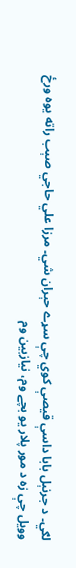لګي۔ د جرنېل بابا داسې قیصې کوي چې سړے حېران شي۔ مرزا علي حاجي صېب راته یوه ورځ وویل چې زه د مور پلار یو بچے وم، نیازبین وم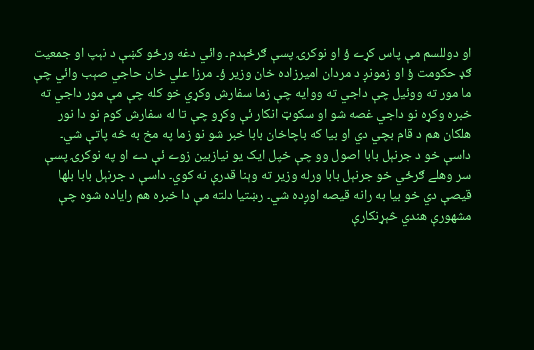او دوللسم مې پاس کړے ؤ او نوکرۍ پسې ګرځېدم۔ وائي دغه ورځو کښې د نېپ او جمعیت ګډ حکومت ؤ او زمونږ د مردان امیرزاده خان وزیر ؤ۔ مرزا علي خان حاجي صېب وائي چې ما مور ته ووئیل چې داجي ته ووایه چې زما سفارش وکړي خو کله چې مې مور داجي ته خبره وکړه نو داجي غصه شو او سکوټ انکار ئې وکړو چې تا له سفارش کوم نو دا نور هلکان هم د قام بچي دي او بیا که باچاخان بابا خبر شو نو زما په مخ به څه پاتې شي۔ داسې خو د جرنېل بابا اصول وو چې خپل ایک یو نیازبین زوے ئې دے او په نوکرۍ پسې سر وهلے ګرځي خو جرنېل بابا ورله وزیر ته وېنا قدرې نه کوي۔ داسې د جرنېل بابا بلها قیصې دي خو بیا به رانه قیصه اوږده شي۔ رښتیا دلته مې دا خبره هم رایاده شوه چې مشهورې هندي څېړنکارې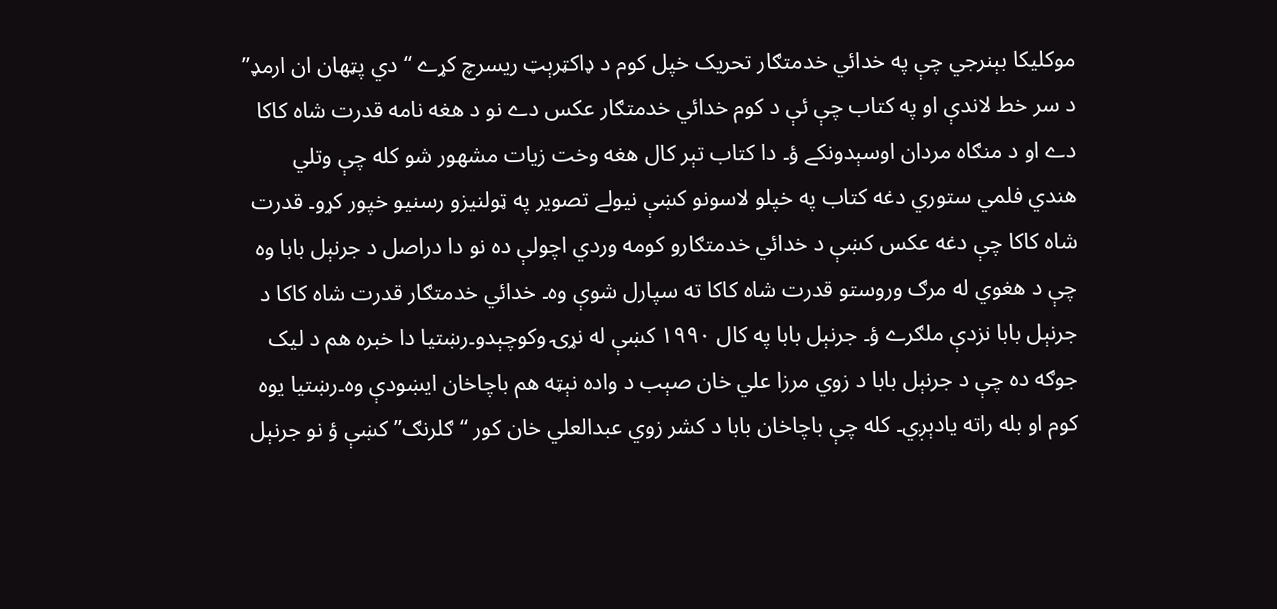موکلیکا بېنرجي چې په خدائي خدمتګار تحریک خپل کوم د ډاکټرېټ ریسرچ کړے “دي پټهان ان ارمډ” د سر خط لاندې او په کتاب چې ئې د کوم خدائي خدمتګار عکس دے نو د هغه نامه قدرت شاه کاکا دے او د منګاه مردان اوسېدونکے ؤ۔ دا کتاب تېر کال هغه وخت زیات مشهور شو کله چې وتلي هندي فلمي ستوري دغه کتاب په خپلو لاسونو کښې نیولے تصویر په ټولنیزو رسنیو خپور کړو۔ قدرت شاه کاکا چې دغه عکس کښې د خدائي خدمتګارو کومه وردي اچولې ده نو دا دراصل د جرنېل بابا وه چې د هغوي له مرګ وروستو قدرت شاه کاکا ته سپارل شوې وه۔ خدائي خدمتګار قدرت شاه کاکا د جرنېل بابا نزدې ملګرے ؤ۔ جرنېل بابا په کال ١٩٩٠ کښې له نړۍ وکوچېدو۔رښتیا دا خبره هم د لیک جوګه ده چې د جرنېل بابا د زوي مرزا علي خان صېب د واده نېټه هم باچاخان ايښودې وه۔رښتیا یوه کوم او بله راته یادېږي۔ کله چې باچاخان بابا د کشر زوي عبدالعلي خان کور “ګلرنګ” کښې ؤ نو جرنېل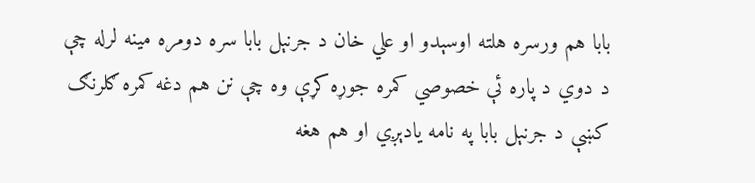بابا هم ورسره هلته اوسېدو او علي خان د جرنېل بابا سره دومره مینه لرله چې د دوي د پاره ئې خصوصي کمره جوړه کړې وه چې نن هم دغه کمره ګلرنګ کښې د جرنېل بابا په نامه یادېږي او هم هغه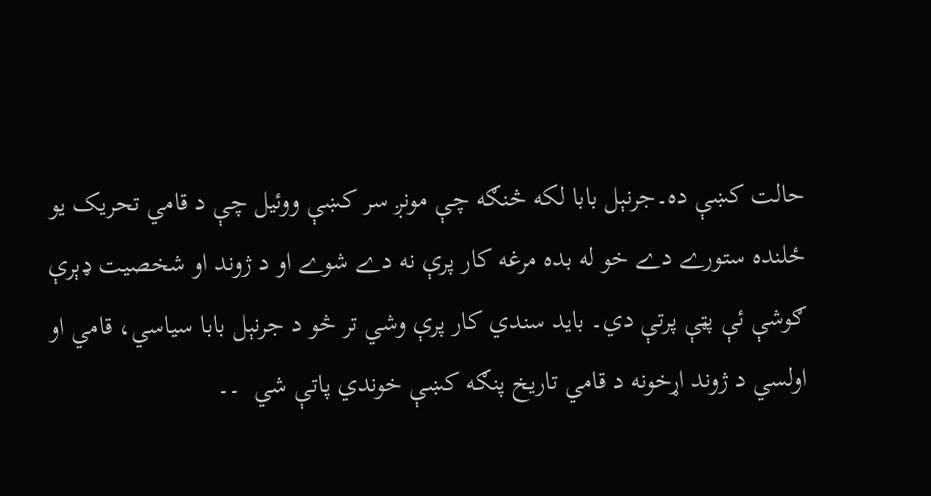حالت کښې ده۔جرنېل بابا لکه څنګه چې مونږ سر کښې ووئیل چې د قامي تحریک یو ځلنده ستورے دے خو له بده مرغه کار پرې نه دے شوے او د ژوند او شخصیت ډېرې ګوشې ئې پټې پرتې دي۔ باید سندي کار پرې وشي تر څو د جرنېل بابا سیاسي، قامي او اولسي د ژوند اړخونه د قامي تاریخ پنګه کښې خوندي پاتې شي  ۔۔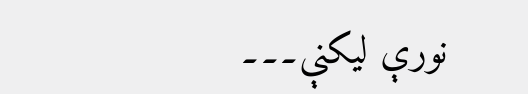نورې ليکنې۔۔۔